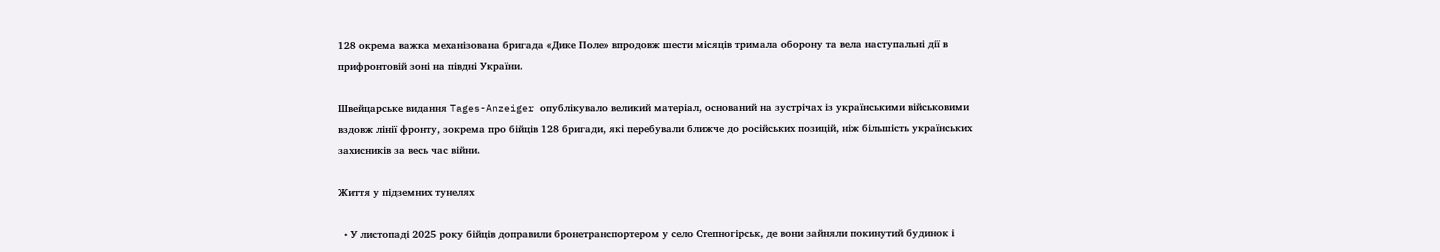128 окрема важка механізована бригада «Дике Поле» впродовж шести місяців тримала оборону та вела наступальні дії в прифронтовій зоні на півдні України.

Швейцарське видання Tages-Anzeiger опублікувало великий матеріал, оснований на зустрічах із українськими військовими вздовж лінії фронту, зокрема про бійців 128 бригади, які перебували ближче до російських позицій, ніж більшість українських захисників за весь час війни.

Життя у підземних тунелях

  • У листопаді 2025 року бійців доправили бронетранспортером у село Степногірськ, де вони зайняли покинутий будинок і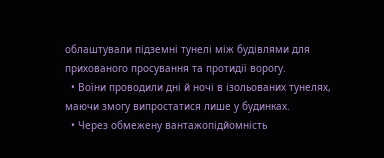облаштували підземні тунелі між будівлями для прихованого просування та протидії ворогу.
  • Воїни проводили дні й ночі в ізольованих тунелях, маючи змогу випростатися лише у будинках.
  • Через обмежену вантажопідйомність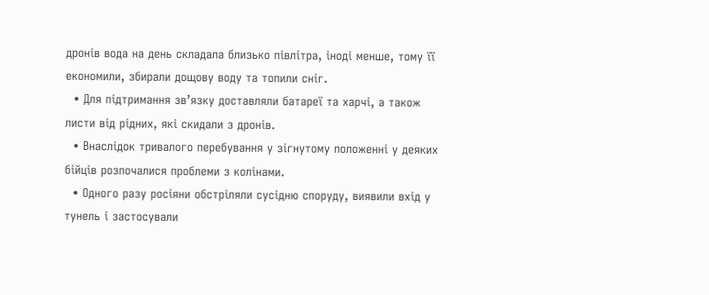дронів вода на день складала близько півлітра, іноді менше, тому її економили, збирали дощову воду та топили сніг.
  • Для підтримання зв’язку доставляли батареї та харчі, а також листи від рідних, які скидали з дронів.
  • Внаслідок тривалого перебування у зігнутому положенні у деяких бійців розпочалися проблеми з колінами.
  • Одного разу росіяни обстріляли сусідню споруду, виявили вхід у тунель і застосували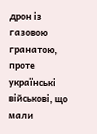дрон із газовою гранатою, проте українські військові, що мали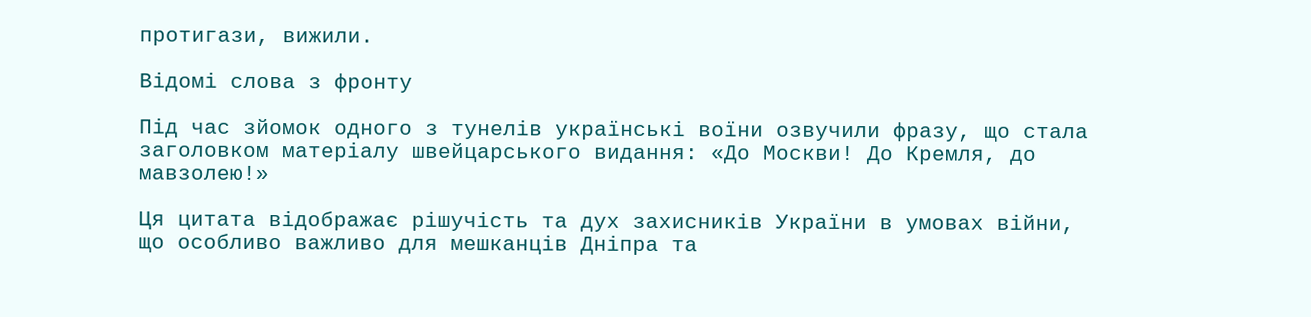протигази, вижили.

Відомі слова з фронту

Під час зйомок одного з тунелів українські воїни озвучили фразу, що стала заголовком матеріалу швейцарського видання: «До Москви! До Кремля, до мавзолею!»

Ця цитата відображає рішучість та дух захисників України в умовах війни, що особливо важливо для мешканців Дніпра та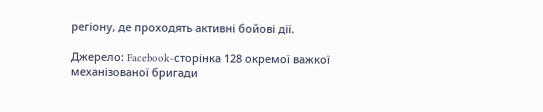регіону, де проходять активні бойові дії.

Джерело: Facebook-сторінка 128 окремої важкої механізованої бригади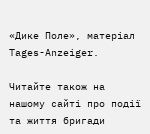«Дике Поле», матеріал Tages-Anzeiger.

Читайте також на нашому сайті про події та життя бригади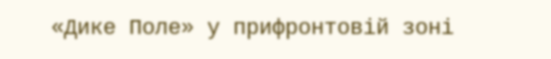«Дике Поле» у прифронтовій зоні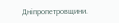Дніпропетровщини.